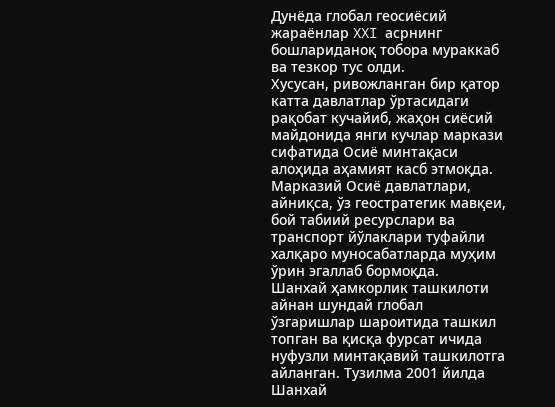Дунёда глобал геосиёсий жараёнлар XXI асрнинг бошлариданоқ тобора мураккаб ва тезкор тус олди.
Хусусан, ривожланган бир қатор катта давлатлар ўртасидаги рақобат кучайиб, жаҳон сиёсий майдонида янги кучлар маркази сифатида Осиё минтақаси алоҳида аҳамият касб этмоқда. Марказий Осиё давлатлари, айниқса, ўз геостратегик мавқеи, бой табиий ресурслари ва транспорт йўлаклари туфайли халқаро муносабатларда муҳим ўрин эгаллаб бормоқда.
Шанхай ҳамкорлик ташкилоти айнан шундай глобал ўзгаришлар шароитида ташкил топган ва қисқа фурсат ичида нуфузли минтақавий ташкилотга айланган. Тузилма 2001 йилда Шанхай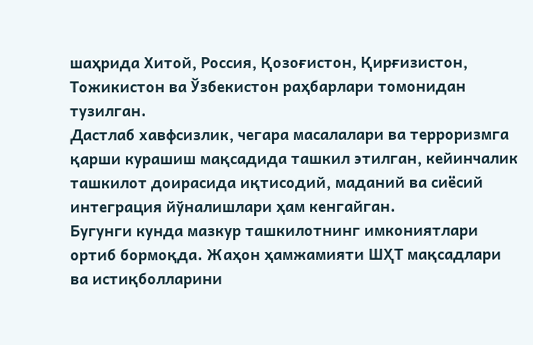шаҳрида Хитой, Россия, Қозоғистон, Қирғизистон, Тожикистон ва Ўзбекистон раҳбарлари томонидан тузилган.
Дастлаб хавфсизлик, чегара масалалари ва терроризмга қарши курашиш мақсадида ташкил этилган, кейинчалик ташкилот доирасида иқтисодий, маданий ва сиёсий интеграция йўналишлари ҳам кенгайган.
Бугунги кунда мазкур ташкилотнинг имкониятлари ортиб бормоқда. Жаҳон ҳамжамияти ШҲТ мақсадлари ва истиқболларини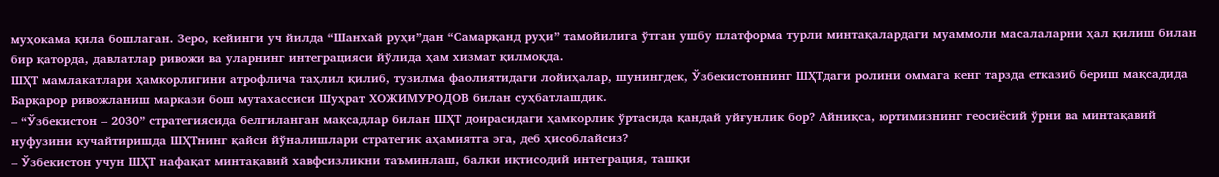муҳокама қила бошлаган. Зеро, кейинги уч йилда “Шанхай руҳи”дан “Самарқанд руҳи” тамойилига ўтган ушбу платформа турли минтақалардаги муаммоли масалаларни ҳал қилиш билан бир қаторда, давлатлар ривожи ва уларнинг интеграцияси йўлида ҳам хизмат қилмоқда.
ШҲТ мамлакатлари ҳамкорлигини атрофлича таҳлил қилиб, тузилма фаолиятидаги лойиҳалар, шунингдек, Ўзбекистоннинг ШҲТдаги ролини оммага кенг тарзда етказиб бериш мақсадида Барқарор ривожланиш маркази бош мутахассиси Шуҳрат ХОЖИМУРОДОВ билан суҳбатлашдик.
– “Ўзбекистон – 2030” стратегиясида белгиланган мақсадлар билан ШҲТ доирасидаги ҳамкорлик ўртасида қандай уйғунлик бор? Айниқса, юртимизнинг геосиёсий ўрни ва минтақавий нуфузини кучайтиришда ШҲТнинг қайси йўналишлари стратегик аҳамиятга эга, деб ҳисоблайсиз?
– Ўзбекистон учун ШҲТ нафақат минтақавий хавфсизликни таъминлаш, балки иқтисодий интеграция, ташқи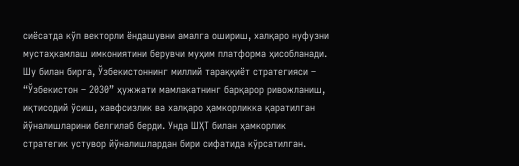сиёсатда кўп векторли ёндашувни амалга ошириш, халқаро нуфузни мустаҳкамлаш имкониятини берувчи муҳим платформа ҳисобланади. Шу билан бирга, Ўзбекистоннинг миллий тараққиёт стратегияси – “Ўзбекистон – 2030” ҳужжати мамлакатнинг барқарор ривожланиш, иқтисодий ўсиш, хавфсизлик ва халқаро ҳамкорликка қаратилган йўналишларини белгилаб берди. Унда ШҲТ билан ҳамкорлик стратегик устувор йўналишлардан бири сифатида кўрсатилган.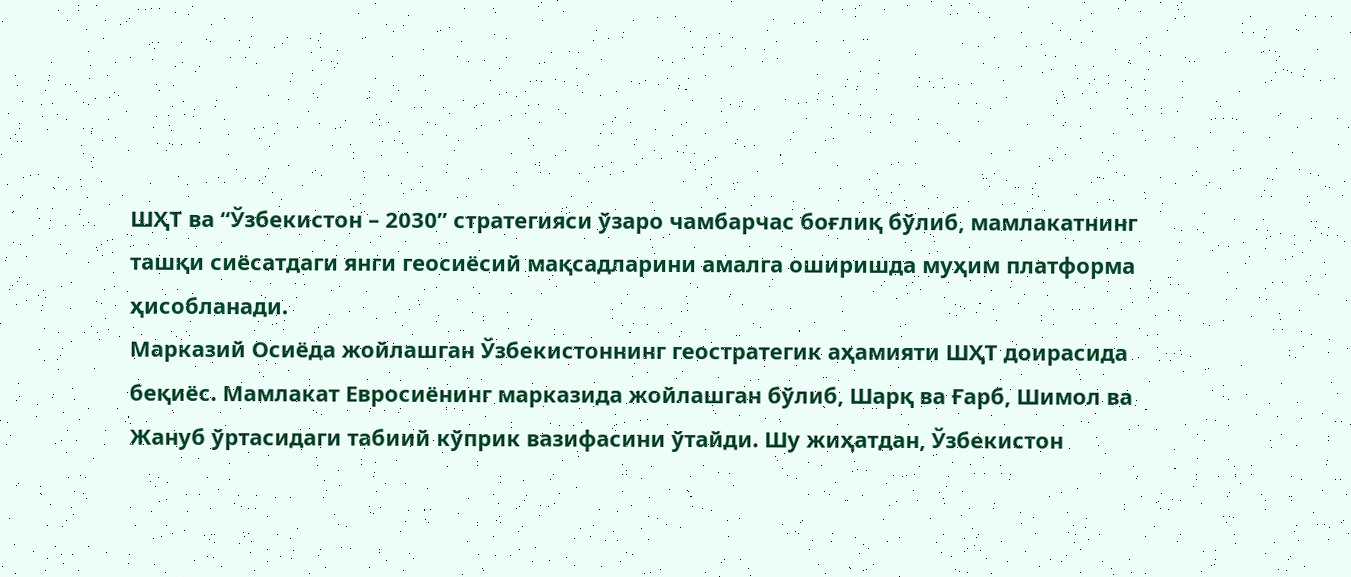ШҲТ ва “Ўзбекистон – 2030” стратегияси ўзаро чамбарчас боғлиқ бўлиб, мамлакатнинг ташқи сиёсатдаги янги геосиёсий мақсадларини амалга оширишда муҳим платформа ҳисобланади.
Марказий Осиёда жойлашган Ўзбекистоннинг геостратегик аҳамияти ШҲТ доирасида беқиёс. Мамлакат Евросиёнинг марказида жойлашган бўлиб, Шарқ ва Ғарб, Шимол ва Жануб ўртасидаги табиий кўприк вазифасини ўтайди. Шу жиҳатдан, Ўзбекистон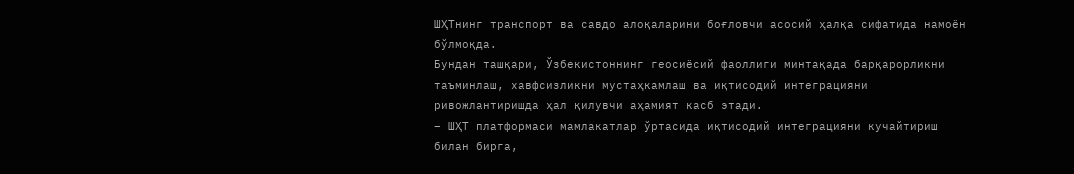ШҲТнинг транспорт ва савдо алоқаларини боғловчи асосий ҳалқа сифатида намоён бўлмоқда.
Бундан ташқари, Ўзбекистоннинг геосиёсий фаоллиги минтақада барқарорликни таъминлаш, хавфсизликни мустаҳкамлаш ва иқтисодий интеграцияни ривожлантиришда ҳал қилувчи аҳамият касб этади.
– ШҲТ платформаси мамлакатлар ўртасида иқтисодий интеграцияни кучайтириш билан бирга,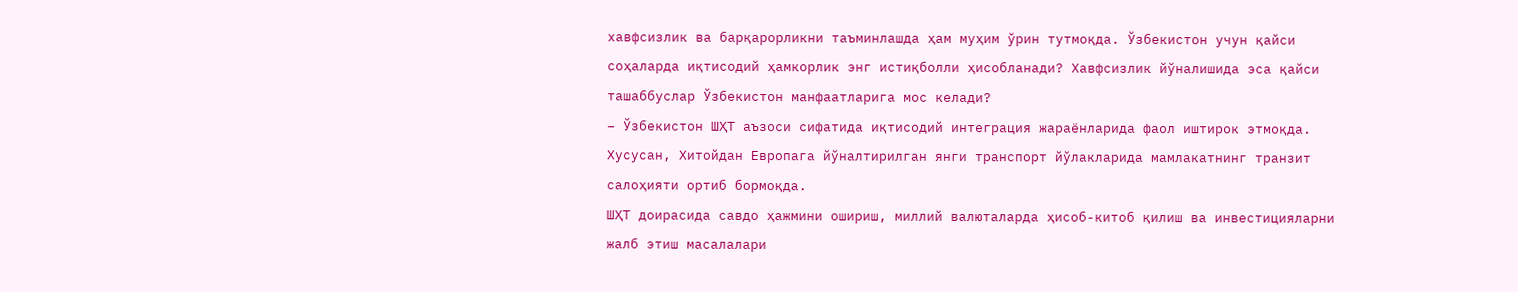хавфсизлик ва барқарорликни таъминлашда ҳам муҳим ўрин тутмоқда. Ўзбекистон учун қайси соҳаларда иқтисодий ҳамкорлик энг истиқболли ҳисобланади? Хавфсизлик йўналишида эса қайси ташаббуслар Ўзбекистон манфаатларига мос келади?
– Ўзбекистон ШҲТ аъзоси сифатида иқтисодий интеграция жараёнларида фаол иштирок этмоқда. Хусусан, Хитойдан Европага йўналтирилган янги транспорт йўлакларида мамлакатнинг транзит салоҳияти ортиб бормоқда.
ШҲТ доирасида савдо ҳажмини ошириш, миллий валюталарда ҳисоб-китоб қилиш ва инвестицияларни жалб этиш масалалари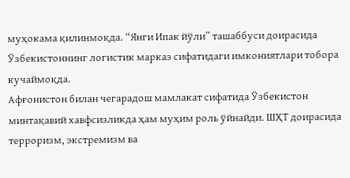муҳокама қилинмоқда. “Янги Ипак йўли” ташаббуси доирасида Ўзбекистоннинг логистик марказ сифатидаги имкониятлари тобора кучаймоқда.
Афғонистон билан чегарадош мамлакат сифатида Ўзбекистон минтақавий хавфсизликда ҳам муҳим роль ўйнайди. ШҲТ доирасида терроризм, экстремизм ва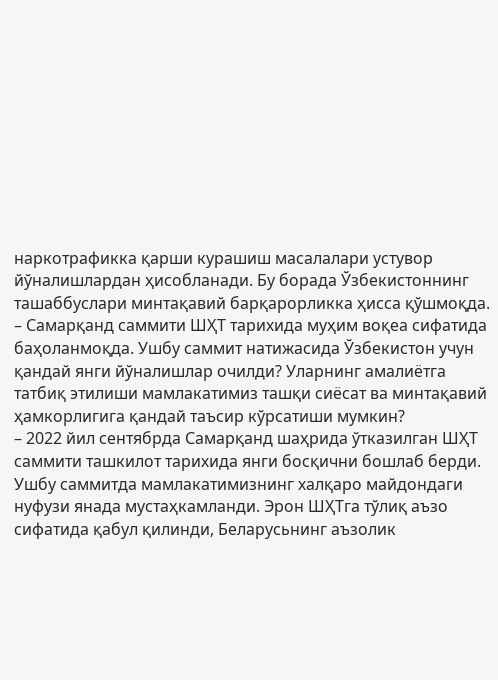наркотрафикка қарши курашиш масалалари устувор йўналишлардан ҳисобланади. Бу борада Ўзбекистоннинг ташаббуслари минтақавий барқарорликка ҳисса қўшмоқда.
– Самарқанд саммити ШҲТ тарихида муҳим воқеа сифатида баҳоланмоқда. Ушбу саммит натижасида Ўзбекистон учун қандай янги йўналишлар очилди? Уларнинг амалиётга татбиқ этилиши мамлакатимиз ташқи сиёсат ва минтақавий ҳамкорлигига қандай таъсир кўрсатиши мумкин?
– 2022 йил сентябрда Самарқанд шаҳрида ўтказилган ШҲТ саммити ташкилот тарихида янги босқични бошлаб берди. Ушбу саммитда мамлакатимизнинг халқаро майдондаги нуфузи янада мустаҳкамланди. Эрон ШҲТга тўлиқ аъзо сифатида қабул қилинди, Беларусьнинг аъзолик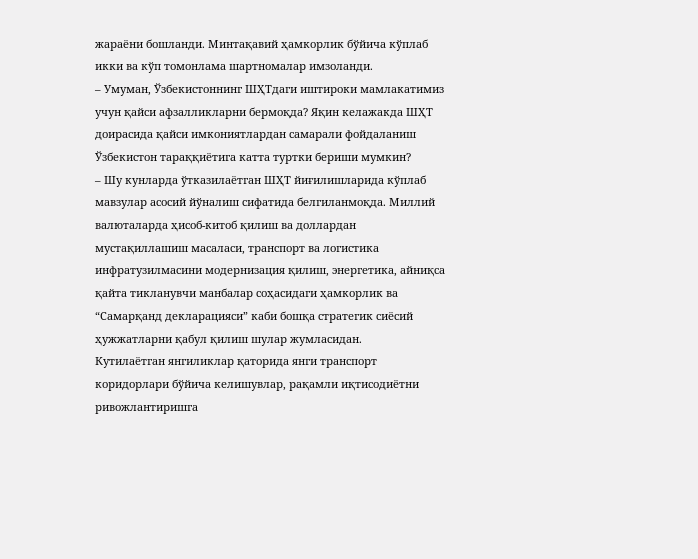жараёни бошланди. Минтақавий ҳамкорлик бўйича кўплаб икки ва кўп томонлама шартномалар имзоланди.
– Умуман, Ўзбекистоннинг ШҲТдаги иштироки мамлакатимиз учун қайси афзалликларни бермоқда? Яқин келажакда ШҲТ доирасида қайси имкониятлардан самарали фойдаланиш Ўзбекистон тараққиётига катта туртки бериши мумкин?
– Шу кунларда ўтказилаётган ШҲТ йиғилишларида кўплаб мавзулар асосий йўналиш сифатида белгиланмоқда. Миллий валюталарда ҳисоб-китоб қилиш ва доллардан мустақиллашиш масаласи, транспорт ва логистика инфратузилмасини модернизация қилиш, энергетика, айниқса қайта тикланувчи манбалар соҳасидаги ҳамкорлик ва “Самарқанд декларацияси” каби бошқа стратегик сиёсий ҳужжатларни қабул қилиш шулар жумласидан.
Кутилаётган янгиликлар қаторида янги транспорт коридорлари бўйича келишувлар, рақамли иқтисодиётни ривожлантиришга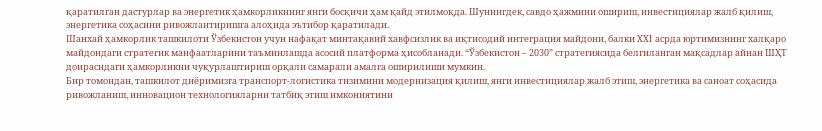қаратилган дастурлар ва энергетик ҳамкорликнинг янги босқичи ҳам қайд этилмоқда. Шунингдек, савдо ҳажмини ошириш, инвестициялар жалб қилиш, энергетика соҳасини ривожлантиришга алоҳида эътибор қаратилади.
Шанхай ҳамкорлик ташкилоти Ўзбекистон учун нафақат минтақавий хавфсизлик ва иқтисодий интеграция майдони, балки XXI асрда юртимизнинг халқаро майдондаги стратегик манфаатларини таъминлашда асосий платформа ҳисобланади. “Ўзбекистон – 2030” стратегиясида белгиланган мақсадлар айнан ШҲТ доирасидаги ҳамкорликни чуқурлаштириш орқали самарали амалга оширилиши мумкин.
Бир томондан, ташкилот диёримизга транспорт-логистика тизимини модернизация қилиш, янги инвестициялар жалб этиш, энергетика ва саноат соҳасида ривожланиш, инновацион технологияларни татбиқ этиш имкониятини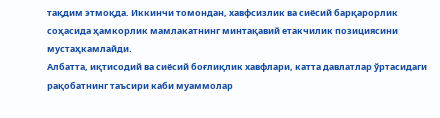тақдим этмоқда. Иккинчи томондан, хавфсизлик ва сиёсий барқарорлик соҳасида ҳамкорлик мамлакатнинг минтақавий етакчилик позициясини мустаҳкамлайди.
Албатта, иқтисодий ва сиёсий боғлиқлик хавфлари, катта давлатлар ўртасидаги рақобатнинг таъсири каби муаммолар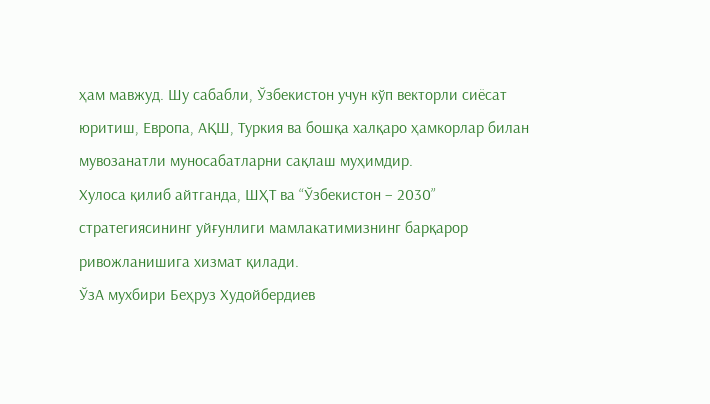ҳам мавжуд. Шу сабабли, Ўзбекистон учун кўп векторли сиёсат юритиш, Европа, АҚШ, Туркия ва бошқа халқаро ҳамкорлар билан мувозанатли муносабатларни сақлаш муҳимдир.
Хулоса қилиб айтганда, ШҲТ ва “Ўзбекистон – 2030” стратегиясининг уйғунлиги мамлакатимизнинг барқарор ривожланишига хизмат қилади.
ЎзА мухбири Беҳруз Худойбердиев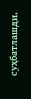суҳбатлашди.